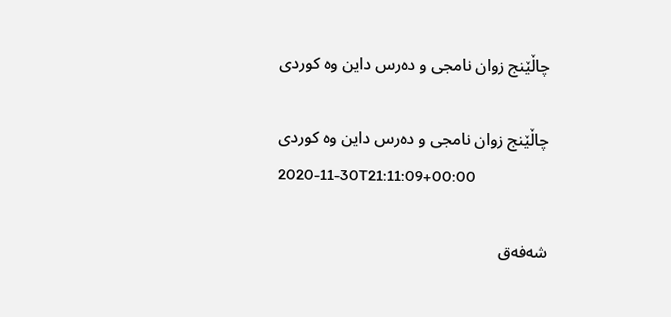چاڵێنج زوان نامجی و ده‌رس داین وه کوردی

چاڵێنج زوان نامجی و ده‌رس داین وه کوردی
2020-11-30T21:11:09+00:00

شه‌فه‌ق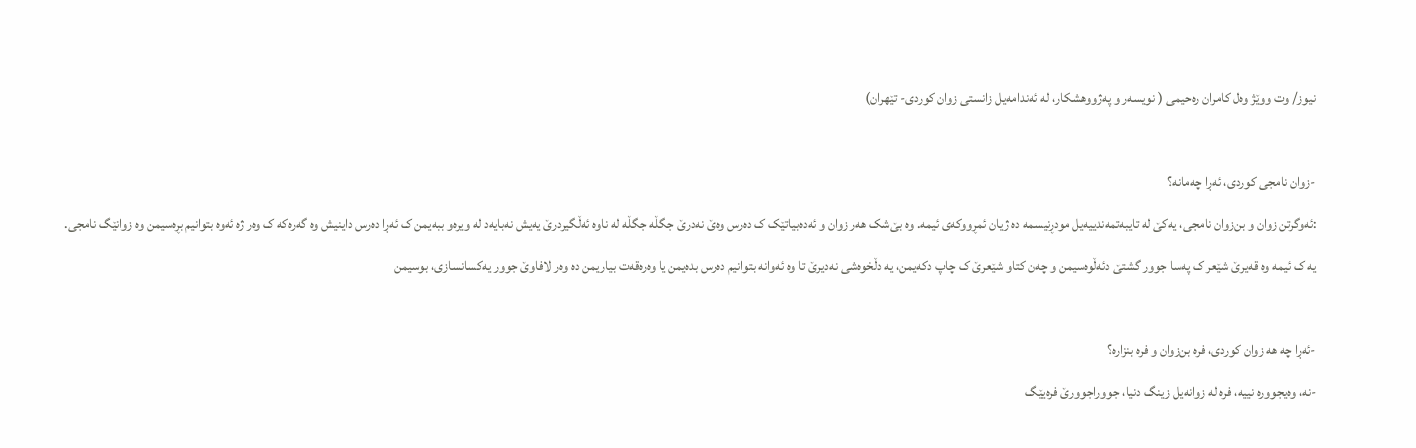نیوز/ وت ووێژ وه‌ل کامران ره‌حیمی ( نویسه‌ر و په‌ژووهشکار، له ئه‌ندامه‌یل زانستی زوان کوردی- تێهران)



-زوان نامجی کوردی، ئه‌ڔا چه‌مانه؟

:ئه‌وگرتن زوان و بن‌زوان نامجی، یه‌کێ له تایبه‌تمه‌ندییه‌یل مودڕنیسمه ده ژیان ئمڕووکه‌ی ئیمه. وه بێ‌شک هه‌ر زوان و ئه‌ده‌بیاتێک ک ده‌رس وه‌ێ نه‌درێ جگڵه جگڵه له ناوه ئه‌ڵگیردرێ یه‌یش نه‌بایه‌د له ویره‌و ببه‌یمن ک ئه‌ڔا ده‌رس داینیش وه گه‌ره‌که ک وه‌ر ژه ئه‌وه بتوانیم بڕه‌سیمن وه زوانێگ نامجی.

یه ک ئیمه وه قه‌یرێ شێعر ک په‌سا جوور گشتێ دئه‌ڵوه‌سیمن و چه‌ن کتاو شێعرێ ک چاپ دکه‌یمن، یه دڵخوه‌شی نه‌دیرێ تا وه ئه‌وانه بتوانیم ده‌رس بده‌یمن یا وه‌ره‌قه‌ت بیاریمن ده وه‌ر لافاوێ جوور یه‌کسانسازی، بوسیمن



-ئه‌ڔا چه هه زوان کوردی، فره بن‌زوان و فره بنزاره؟

-نه، وه‌یجووره نییه، فره له زوانه‌یل زینگ دنیا، جووراجوورێ فره‌یێگ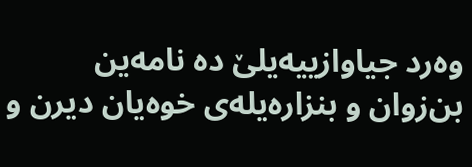وه‌رد جیاوازییه‌یلێ ده نامه‌ین بن‌زوان و بنزاره‌یله‌ی خوه‌یان دیرن و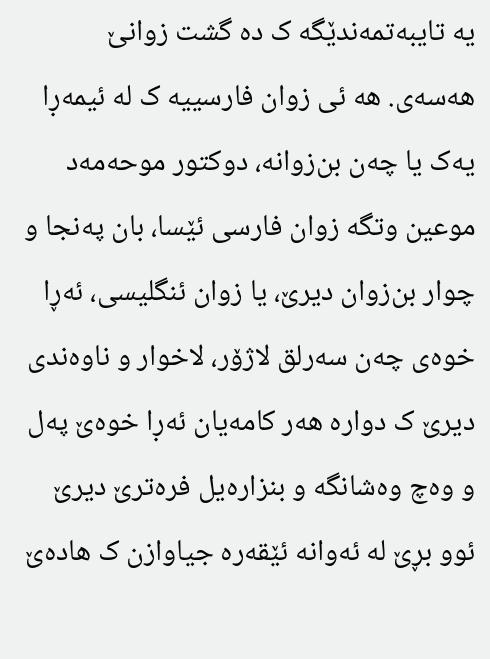یه تایبه‌تمه‌ندێگه ک ده گشت زوانێ هه‌سه‌ی. هه ئی زوان فارسییه ک له‌ ئیمه‌ڔا یه‌ک یا چه‌ن بن‌زوانه، دوکتور موحه‌مه‌د موعین وتگه زوان فارسی ئێسا، بان په‌نجا و چوار بن‌زوان دیرێ، یا زوان ئنگلیسی، ئه‌ڕا خوه‌ی چه‌ن سه‌رلق لاژۆر، لاخوار و ناوه‌ندی دیرێ ک دواره هه‌ر کامه‌یان ئه‌ڔا خوه‌ێ په‌ل و وه‌چ وه‌شانگه و بنزاره‌یل فره‌ترێ دیرێ ئوو بڕێ له ئه‌وانه ئێقه‌ره جیاوازن ک هاده‌ێ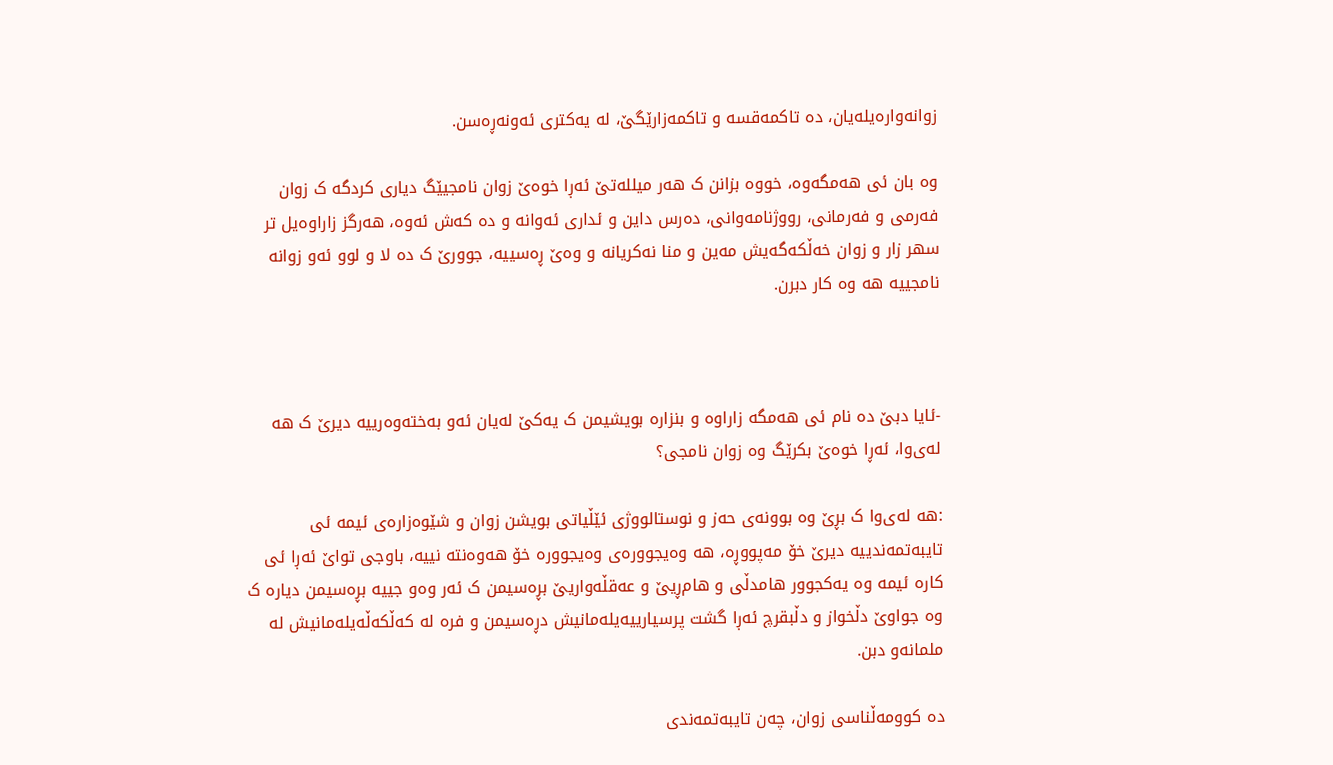زوانه‌واره‌یله‌یان، ده تاکمه‌قسه و تاکمه‌زارێگێ، له یه‌کتری ئه‌ونه‌ڕه‌سن.

وه بان ئی هه‌مگه‌وه، خووه بزانن ک هه‌ر میلله‌تێ ئه‌ڔا خوه‌ێ زوان نامجیێگ دیاری کردگه ک زوان فه‌رمی و فه‌رمانی، رووژنامه‌وانی، ده‌رس داین و ئداری ئه‌وانه‌ و ده که‌ش ئه‌وه، هه‌رگز زاراوه‌یل تر سهر زار و زوان خه‌ڵکه‌گه‌یش مه‌ین و منا نه‌کریانه و وه‌ێ ڕه‌سییه، جوورێ ک ده لا و لوو ئه‌و زوانه نامجییه هه وه کار دبرن.



-ئایا دبێ ده نام ئی هه‌مگه زاراوه و بنزاره بویشیمن ک یه‌کێ له‌یان ئه‌و به‌خته‌وه‌رییه دیرێ ک هه له‌ی‌وا، ئه‌ڕا خوه‌ێ بکرێگ وه زوان نامجی؟

:هه‌ له‌ی‌وا ک بڕێ وه بوونه‌ی حه‌ز و نوستالووژی ئێڵیاتی بویشن زوان و شێوه‌زاره‌ی ئیمه ئی تایبه‌تمه‌ندییه دیرێ خۆ مه‌پووڕه، هه‌ وه‌یجووره‌ی وه‌یجووره خۆ هه‌وه‌نته نییه، باوجی تواێ ئه‌ڔا ئی کاره ئیمه وه یه‌کجوور هامدڵی و هام‌ڕیێ و عه‌قڵه‌واریێ بڕه‌سیمن ک ئه‌ر وه‌و جییه بڕه‌سیمن دیاره ک وه جواوێ دڵخواز و دڵبقرچ ئه‌ڔا گشت پرسیارییه‌یله‌مانیش دڕه‌سیمن و فره له که‌ڵکه‌ڵه‌یله‌مانیش له ملمانه‌و دبن.

ده کوومه‌ڵناسی زوان، چه‌ن تایبه‌تمه‌ندی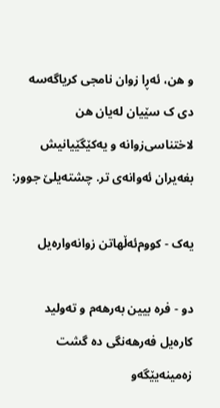و هن، ئه‌ڕا زوان نامجی کریاگه‌سه دی ک سێیان له‌یان هن لاختناسی‌زوانه و یه‌کێگێیانیش بغه‌یران ئه‌وانه‌ی تر. چشته‌یلێ جوور:

یه‌ک - کووم‌ئه‌ڵهاتن زوانه‌واره‌یل

دو - فره بیین به‌رهه‌م و ته‌ولید کاره‌یل فه‌رهه‌نگی ده گشت زه‌مینه‌یێگه‌و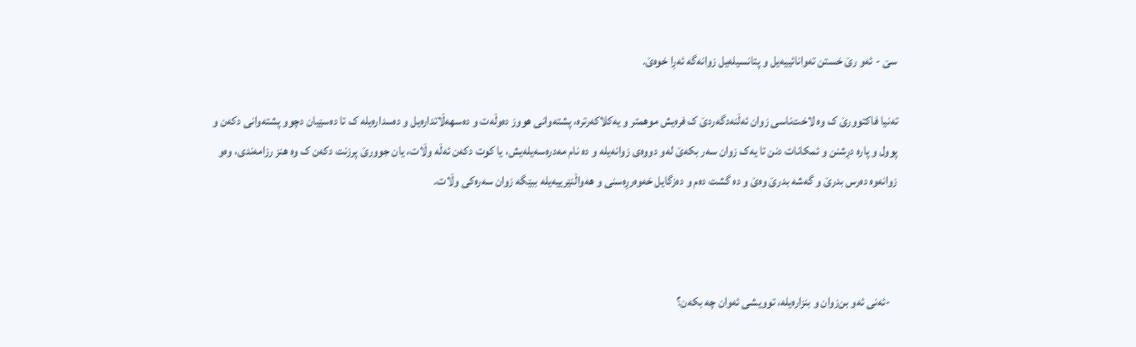سێ - ئه‌و رێ خستن ته‌وانائییه‌یل و پتانسیله‌یل زوانه‌گه ئه‌ڔا خوه‌ێ.

ته‌نیا فاکتوورێ ک وه لاخت‌ناسی زوان ئه‌ڵنه‌دگه‌ردێ ک فره‌یش موهمتر و یه‌کلاکه‌رتره، پشته‌وانی هووز ده‌وڵه‌ت و ده‌سهه‌ڵاتداره‌یل و ده‌سداره‌یله ک تا ده‌سێیان دچوو پشته‌وانی دکه‌ن و پوول و پاره دڕشنن و ئمکانات دنن تا یه‌ک زوان سه‌ر بکه‌ێ له‌و دووه‌ی زوانه‌یله‌ و ده نام مه‌دره‌سه‌یله‌یش، یا کوت دکه‌ن ئه‌ڵه‌ وڵات، یان جوورێ پرزنت دکه‌ن ک وه هنز رزامه‌ندی، وه‌و زوانه‌وه ده‌رس بدرێ و گه‌شه بدرێ وه‌ێ و ده گشت ده‌م و ده‌زگایل خه‌وه‌رڕه‌سنی و هه‌واڵنێرییه‌یله ببێگه زوان سه‌ره‌کی وڵات.



   -ئه‌نی ئه‌و بن‌زوان و بنزاره‌یله، توویشی ئه‌وان چه بکه‌ن؟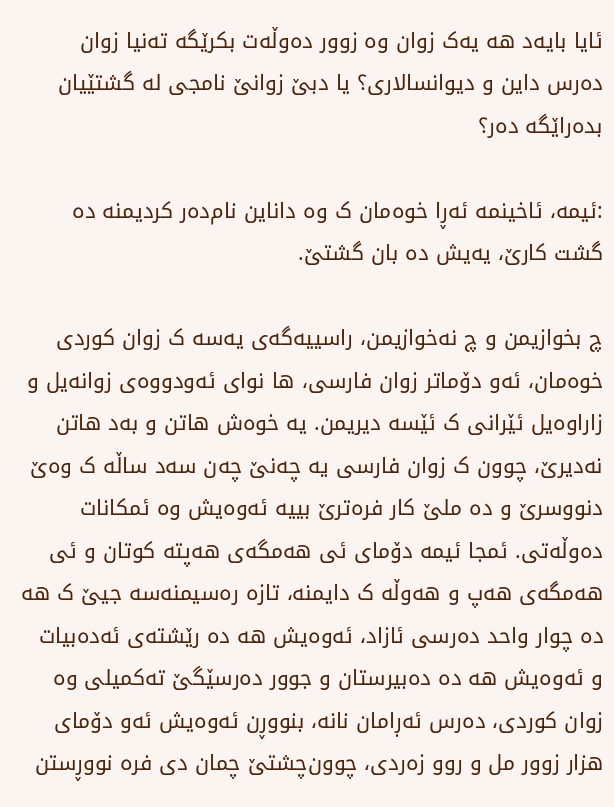ئایا بایه‌د هه یه‌ک زوان وه زوور ده‌وڵه‌ت بکرێگه ته‌نیا زوان ده‌رس داین و دیوانسالاری؟ یا دبێ زوانێ نامجی له گشتێیان بده‌راێگه ده‌ر؟

:ئیمه، ئاخینمه ئه‌ڕا خوه‌مان ک وه داناین نام‌ده‌ر کردیمنه ده گشت کارێ، یه‌یش ده بان گشتێ.

چ بخوازیمن و چ نه‌خوازیمن، راسییه‌گه‌ی یه‌سه ک زوان کوردی خوه‌مان، ئه‌و دۆماتر زوان فارسی، ها نوای ئه‌ودووه‌ی زوانه‌یل و زاراوه‌یل ئێرانی ک ئێسه دیریمن. یه خوه‌ش هاتن و به‌د هاتن نه‌دیرێ، چوون ک زوان فارسی یه چه‌نێ چه‌ن سه‌د ساڵه ک وه‌ێ دنووسرێ و ده ملێ کار فره‌ترێ بییه ئه‌وه‌یش وه ئمکانات ده‌وڵه‌تی. ئمجا ئیمه دۆمای ئی هه‌مگه‌ی هه‌پته کوتان و ئی هه‌مگه‌ی هه‌پ و هه‌وڵه ک دایمنه، تازه ره‌سیمنه‌سه جیێ ک هه ده چوار واحد ده‌رسی ئازاد، ئه‌وه‌یش هه ده رێشته‌ی ئه‌‌ده‌بیات و ئه‌وه‌یش هه ده ده‌بیرستان و جوور ده‌رسێگێ ته‌کمیلی وه زوان کوردی، ده‌رس ئه‌ڔامان نانه، بنووڕن ئه‌وه‌یش ئه‌و دۆمای هزار زوور مل و روو زه‌ردی، چوون‌چشتێ چمان دی فره نووڕستن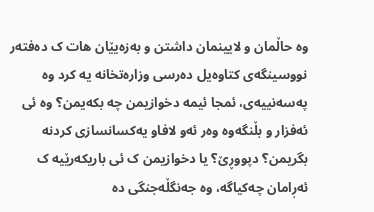وه حاڵمان و لایینمان داشتن و به‌زه‌یێان هات ک ده‌فته‌ر نووسینگه‌ی کتاوه‌یل ده‌رسی وزاره‌تخانه یه کرد وه په‌سه‌نییه‌ی، ئمجا ئیمه دخوازیمن چه بکه‌یمن؟ وه ئی ئه‌فزار و بڵنگه‌وه وه‌ر ئه‌و لافاو یه‌کسانسازی کردنه بگریمن؟ دپووڕێ؟ یا دخوازیمن ک ئی باریکه‌رێیه ک ئه‌ڔامان چه‌کیاگه، وه جه‌نگڵه‌جنگی ده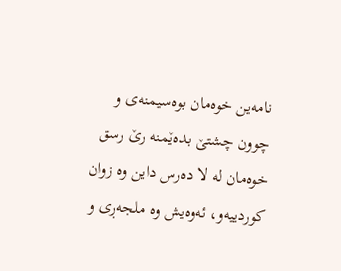نامه‌ین خوه‌مان بوه‌سیمنه‌ی و چوون چشتێ بده‌ێمنه رێ رسق خوه‌مان له لا ده‌رس داین وه زوان کوردییه‌و، ئه‌وه‌یش وه ملجه‌ڔی و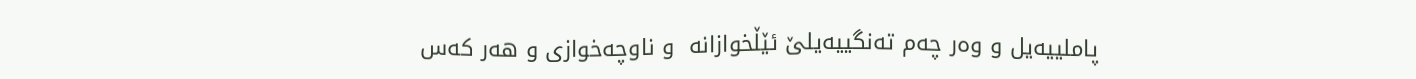پاملییه‌یل و وه‌ر چه‌م‌ ته‌نگییه‌یلێ ئێڵخوازانه  و ناوچه‌خوازی و هه‌ر که‌س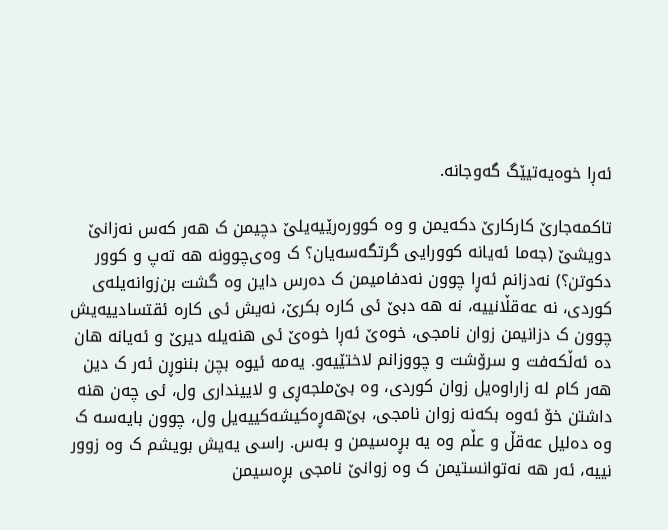ئه‌ڔا خوه‌یه‌تیێگ گه‌وجانه.

تاکمه‌جارێ کارکارێ دکه‌یمن و وه کووره‌رێیه‌یلێ دچیمن ک هه‌ر که‌س نه‌زانێ دویشێ (جه‌ما ئه‌یانه کوورایی گرتگه‌سه‌یان؟ ک وه‌ی‌چوونه هه ته‌پ و کوور دکوتن؟) نه‌دزانم ئه‌ڕا چوون نه‌دفامیمن ک ده‌رس داین وه گشت بن‌زوانه‌یله‌ی کوردی، نه عه‌قڵانییه، نه هه دبێ ئی کاره بکرێ، نه‌یش ئی کاره ئقتسادییه‌یش چوون ک دزانیمن زوان نامجی، خوه‌ێ ئه‌ڔا خوه‌ێ ئی هنه‌یله دیرێ و ئه‌یانه هان ده ئه‌ڵکه‌فت و سرۆشت و چووزانم لاختێیه‌و. یه‌مه ئیوه بچن بننوڕن ئه‌ر ک دین هه‌ر کام له زاراوه‌یل زوان کوردی، وه بێ‌ملجه‌ڕی و لایینداری ول، ئی چه‌ن هنه داشتن خۆ ئه‌وه بکه‌نه زوان نامجی، بێ‌هه‌ڕه‌کیشه‌کییه‌یل ول، چوون بایه‌سه ک وه ده‌لیل عه‌قڵ و عڵم وه یه بڕه‌سیمن و به‌س. راسی یه‌یش بویشم ک وه زوور نییه، ئه‌ر هه نه‌توانستیمن ک وه زوانێ نامجی بڕه‌سیمن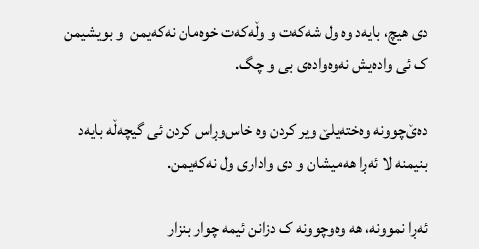دی هیچ، بایه‌د وه ول شه‌که‌ت و وڵه‌که‌ت خوه‌مان نه‌که‌یمن  و بویشیمن ک ئی واده‌یش نه‌وه‌واده‌ی بی و چگ.

ده‌ێ‌چوونه وه‌خته‌یلێ ویر کردن وه خاس‌و‌ڔاس کردن ئی گیچه‌ڵه بایه‌د بنیمنه لا ئه‌ڔا هه‌میشان و دی واداری ول نه‌که‌یمن.

ئه‌ڔا نموونه، هه وه‌وچوونه ک دزانن ئیمه چوار بنزار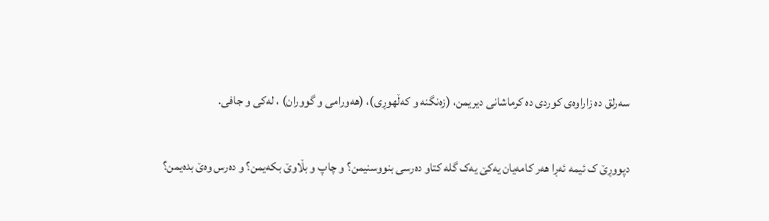سه‌رلق ده زاراوه‌ی کوردی ده کرماشانی دیریمن، (زه‌نگنه و که‌ڵهوڕی)، (هه‌ورامی و گووران) ، له‌کی و جافی.

دپووڕێ ک ئیمه ئه‌ڔا هه‌ر کامه‌یان یه‌کێ یه‌ک گله کتاو ده‌رسی بنووسنیمن؟ و چاپ و بڵاوێ بکه‌یمن؟ و ده‌رس وه‌ێ بده‌یمن؟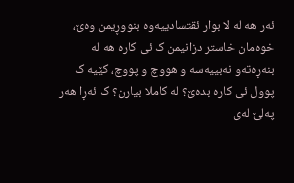ئه‌ر هه له لا بوار ئقتسادییه‌وه بنووڕیمن‌ وه‌ێ، خوه‌مان خاستر دزانیمن ک ئی کاره هه له‌ بنه‌ڔه‌ته‌و نه‌بییه‌سه و هووچ و پووچ، کێیه ک پوول ئی کاره بده‌ێ؟ له کاملا بیارن؟ ک ئه‌ڔا هه‌ر په‌لێ له‌ی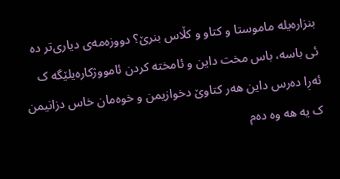بنزاره‌یله ماموستا و کتاو و کڵاس بنرێ؟ دووزه‌مه‌ی دیاری‌تر ده ئی باسه، باس مخت داین و ئامخته کردن ئامووژکاره‌یلێگه ک ئه‌ڔا ده‌رس داین هه‌ر کتاوێ دخوازیمن و خوه‌مان خاس دزانیمن ک یه هه وه ده‌م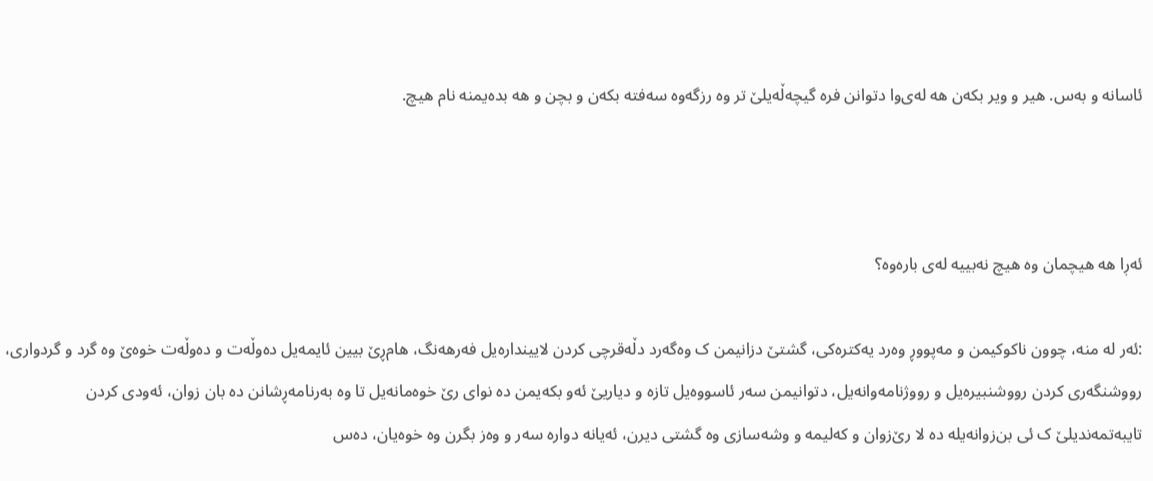ئاسانه و به‌س. هیر و ویر بکه‌ن هه له‌ی‌وا دتوانن فره گیچه‌ڵه‌یلێ تر وه رزگه‌وه سه‌فته بکه‌ن و بچن و هه بده‌یمنه نام هیچ.



ئه‌ڔا هه هیچمان وه هیچ نه‌بییه له‌ی باره‌وه؟

:ئه‌ر له منه، چوون ناکوکیمن و مه‌پووڕ وه‌رد یه‌کتره‌کی، گشتێ دزانیمن ک وه‌گه‌رد دڵه‌قرچی کردن لایینداره‌یل فه‌رهه‌نگ، هام‌ڕێ بیین ئایمه‌یل ده‌وڵه‌ت و ده‌وڵه‌ت خو‌ه‌ێ وه گرد و گردواری، رووشنگه‌ری کردن رووشنبیره‌یل و رووژنامه‌وانه‌یل، دتوانیمن سه‌ر ئاسووه‌یل تازه و دیاریێ ئه‌و بکه‌یمن ده نوای رێ خوه‌مانه‌یل تا وه به‌رنامه‌ڕشانن ده بان زوان، ئه‌ودی کردن تایبه‌تمه‌ندیلێ ک ئی بن‌زوانه‌یله ده لا رێ‌ز‌وان و که‌لیمه و وشه‌سازی وه گشتی دیرن، ئه‌یانه دواره سه‌ر و وه‌ز بگرن وه خوه‌یان، ده‌س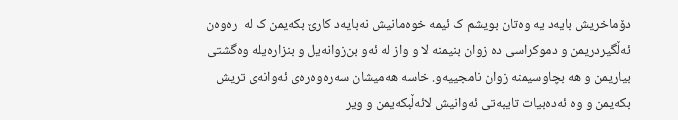دۆماخریش بایه‌د یه وه‌تان بویشم ک ئیمه خوه‌مانیش نه‌بایه‌د کارێ بکه‌یمن ک له  ره‌وه‌ن ئه‌ڵگیردریمن و دموکراسی ده زوان بنیمنه لا و واز له ئه‌و بن‌زوانه‌یل و بنزاره‌یله وه‌گشتی بیاریمن و هه بچاوسیمنه زوان نامجییه‌و. خاسه هه‌میشان سه‌ره‌وه‌ره‌ی ئه‌وانه‌ی تریش بکه‌یمن و وه ئه‌ده‌‌بیات تایبه‌تی ئه‌وانیش لائه‌ڵبکه‌یمن و ویر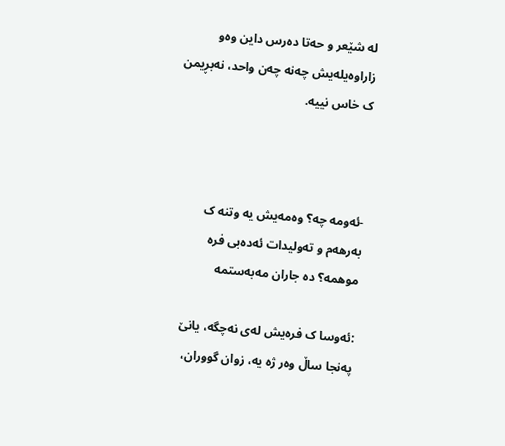له شێعر و حه‌تا ده‌رس داین وه‌و زاراوه‌یله‌یش چه‌نه چه‌ن واحد، نه‌بڕیمن ک خاس نییه.



-ئه‌ومه چه؟ وه‌مه‌یش یه وتنه ک به‌رهه‌م و ته‌ولیدات ئه‌ده‌بی فره موهمه؟ ده جاران مه‌به‌ستمه

:ئه‌وسا ک فره‌یش له‌ی نه‌چگه، یانێ په‌نجا ساڵ وه‌ر ژه یه‌، زوان گووران،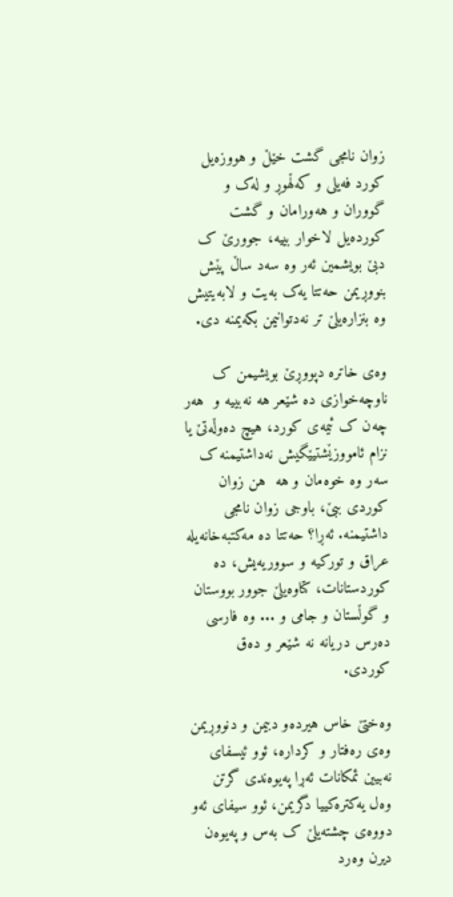زوان نامجی گشت خێڵ و هووزه‌یل کورد فه‌یلی و که‌ڵهوڕ و له‌ک و گووران و هه‌ورامان و گشت کورده‌یل لاخوار بییه، جوورێ ک دبێ بویشمین ئه‌ر وه سه‌د ساڵ پێش بنووڕیمن حه‌تتا یه‌ک به‌یت و لابه‌یتیش وه بنزاره‌یلێ تر نه‌دتوانیمن بکه‌یمنه دی.

وه‌ی خاتره دپووڕێ بویشیمن ک ناوچه‌خوازی ده شێعر هه نه‌بییه و  هه‌ر چه‌ن ک ئیمه‌ی کورد، هیچ ده‌وڵه‌تێ یا نزام ئامووزێشتیێگیش نه‌داشتیمنه ک سه‌ر وه خوه‌مان و هه  هن زوان کوردی ببێ، باوجی زوان نامجی داشتیمنه. ئه‌ڕا؟ حه‌تتا ده مه‌کتبه‌خانه‌یله عراق و تورکیه و سووریه‌یش، ده کوردستانات، کتاوه‌یلێ جوور بووستان و گوڵستان و جامی و ... وه فارسی ده‌رس دریانه نه شێعر و ده‌ق کوردی.

وه‌ختێ خاس هیرده‌و دبیمن و دنووڕیمن وه‌ی ره‌فتار و کرداره، ئوو ئیسفای نه‌بیین ئمکانات ئه‌ڔا په‌یوه‌ندی گرتن وه‌ل یه‌کتره‌کییا دگریمن، ئوو سیفای ئه‌و دووه‌ی چشته‌یلێ ک به‌س و په‌یوه‌ن دیرن وه‌رد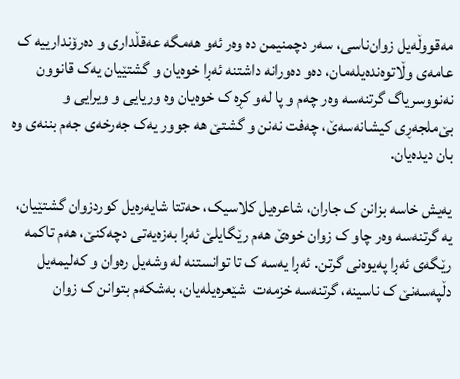مه‌قووڵه‌یل زوان‌ناسی، سه‌ر دچمنیمن ده وه‌ر ئه‌و هه‌مگه عه‌قڵداری و ده‌رۆندارییه ک عامه‌ی وڵاتوه‌نده‌یله‌مان، ده‌و ده‌ورانه داشتنه ئه‌ڔا خوه‌یان و گشتێیان یه‌ک قانوون نه‌نووسریاگ گرتنه‌سه وه‌ر چه‌م و پا له‌و کڕه ک خوه‌یان وه وریایی و ویرایی و بێ‌ملجه‌ڕی کیشانه‌سه‌ێ، چه‌فت نه‌نن و گشتێ هه جوور یه‌ک جه‌رخه‌ی جه‌م بننه‌ی وه بان دیده‌یان.

یه‌یش خاسه بزانن ک جاران، شاعره‌یل کلاسیک، حه‌تتا شایه‌ره‌یل کوردزوان گشتێیان، یه گرتنه‌سه وه‌ر چاو ک زوان خوه‌ێ هه‌م رێگایلێ ئه‌ڔا به‌زه‌یه‌تی دچه‌کنێ، هه‌م تاکمه رێگه‌ی ئه‌ڔا په‌یوه‌نی گرتن. ئه‌ڔا یه‌سه ک تا توانستنه له وشه‌یل ره‌وان و که‌لیمه‌یل دڵپه‌سه‌نێ ک ناسینه، گرتنه‌سه خزمه‌ت  شێعره‌یله‌یان، به‌شکه‌م بتوانن ک زوان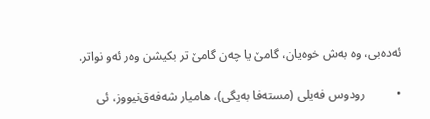ئه‌ده‌بی، وه به‌ش خوه‌یان، گامێ یا چه‌ن گامێ تر بکیشن وه‌ر ئه‌و نواتر.

•          رودوس فه‌یلی (مسته‌فا به‌یگی)، هامیار شه‌فه‌ق‌نیووز، ئی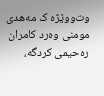وت‌ووێژه ک مه‌هدی مومنی وه‌رد کامران ره‌حیمی کردگه،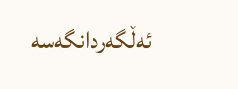ئه‌ڵگه‌ردانگه‌سه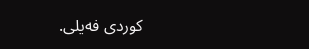کوردی فه‌یلی.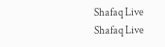Shafaq Live
Shafaq Live